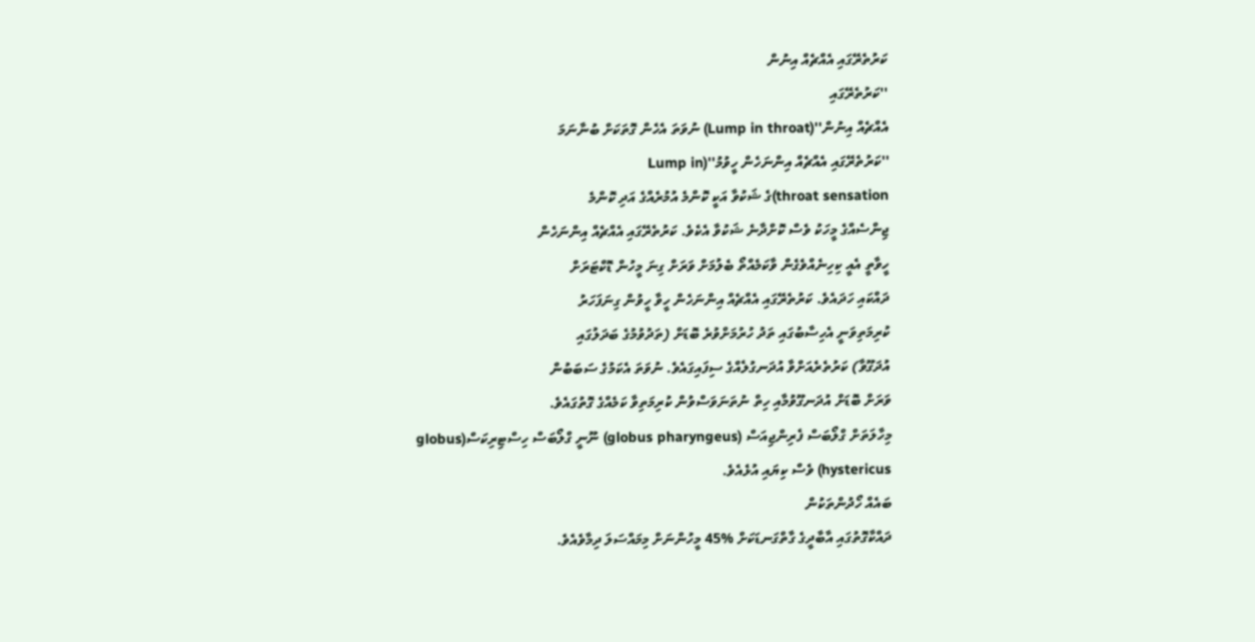ކަރުތެރޭގައި އެއްޗެއް އިނުން
''ކަރުތެރޭގައި
އެއްޗެއް އިނުން''(Lump in throat) ނުވަތަ އެހެން ގޮތަކަށް ބުނާނަމަ
''ކަރުތެރޭގައި އެއްޗެއް އިންނަހެން ހީވުމު''(Lump in
throat sensation)ގެ ޝަކުވާ އަކީ ކޮންމެ އުމުރެއްގެ އަދި ކޮންމެ
ޖިންސެއްގެ މީހަކު ވެސް ކޮށްދާނެ ޝަކުވާ އެކެވެ. ކަރުތެރޭގައި އެއްޗެއް އިންނަހެން
ހީވާތީ އެއީ ކިހިނެއްވެގެން ވާކަމެއްތޯ ބެލުމަށް ވަރަށް ގިނަ މީހުން ޑޮކްޓަރަށް
ދައްކައި ހަދައެވެ. ކަރުތެރޭގައި އެއްޗެއް އިންނަހެން ހީވާ ހީވުން ގިނަފަހަރު
ކުރިމަތިވަނީ އެހިސާބުގައި ތަދު ހުރުމަށްވުރެ ބޮޑަށް (ތަދުވުމުގެ ބަދަލުގައި
އުދަގޫވާ) ކަރުތެރެއަށްވާ އުދަނގުލެއްގެ ސިފައިގައެވެ. ނުވަތަ އެކަމުގެ ސަބަބުން
ވަރަށް ބޮޑަށް އުދަނގޫވުމާއި ހިތް ނުތަނަވަސްވުން ކުރިމަތިވާ ކަމެއްގެ ގޮތުގައެވެ.
މިހާލަތަށް ގްލޯބަސް ފެރިންޖިއަސް (globus pharyngeus) ނޫނީ ގްލޯބަސް ހިސްޓިރިކަސް(globus
hystericus) ވެސް ކިޔައި އުޅެއެވެ.
ބައެއް ހޯދުންތަކުން
ދައްކާގޮތުގައި އާބާދީގެ ގާތްގަނޑަކަށް %45 މީހުންނަށް މިމައްސަލަ ދިމާވެއެވެ.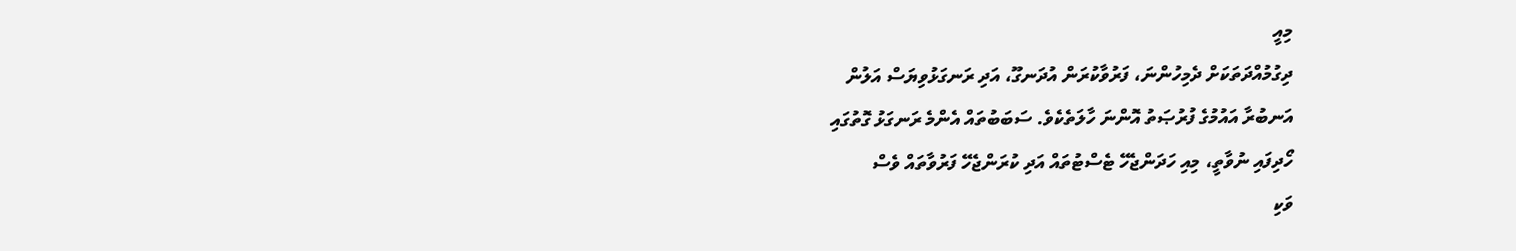މިއީ
ދިގުމުއްދަތަކަށް ދެމިހުންނަ، ފަރުވާކުރަން އުދަނގޫ، އަދި ރަނގަޅުވިޔަސް އަލުން
އަނބުރާ އައުމުގެ ފުރުޞަތު އޮންނަ ހާލަތެކެވެ. ސަބަބުތައް އެންމެ ރަނގަޅު ގޮތުގައި
ހޯދިފައި ނުވާތީ، މިއި ހަދަންޖެހޭ ޓެސްޓުތައް އަދި ކުރަންޖެހޭ ފަރުވާތައް ވެސް
ވަކި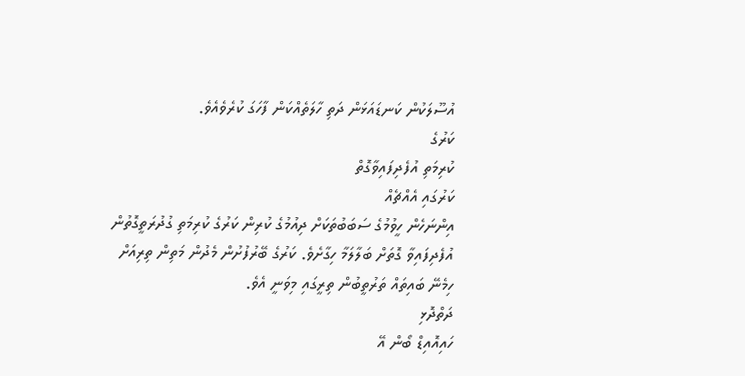އުސޫލަކުން ކަނޑައަޅަން ދަތި ހާލަތެއްކަން ފާހަގަ ކުރެވެއެވެ.
ކަރުގެ
ކުރިމަތި އުފެދިފައިވާގޮތް
ކަރުގައި އެއްޗެއް
އިންނަހެން ހީވުމުގެ ސަބަބުތަކަށް ދިއުމުގެ ކުރިން ކަރުގެ ކުރިމަތި ގުދުރަތީގޮތުން
އުފެދިފައިވާ ގޮތަށް ބަލާލަމާ ހިގާށެވެ. ކަރުގެ ބޭރުފުށުން މެދުން މަތިން ތިރިއަށް
ހިމެނޭ ބައިތައް ތަރުތީބުން ތިރީގައި މިވަނީ އެވެ.
ދަތްދޮޅި
ހައިއޮއިޑް ބޯން އޭ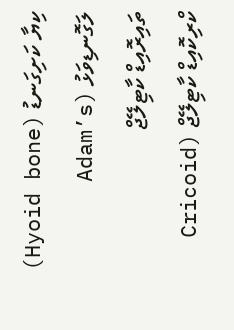ކިޔާ ކަށިގަނޑު (Hyoid bone)
ލަގޮނޑިވަޅު (Adam’s
ތައިރޮއިޑް ކާޓިލޭޖް
ކްރިކޮއިޑް ކާޓިލޭޖް (Cricoid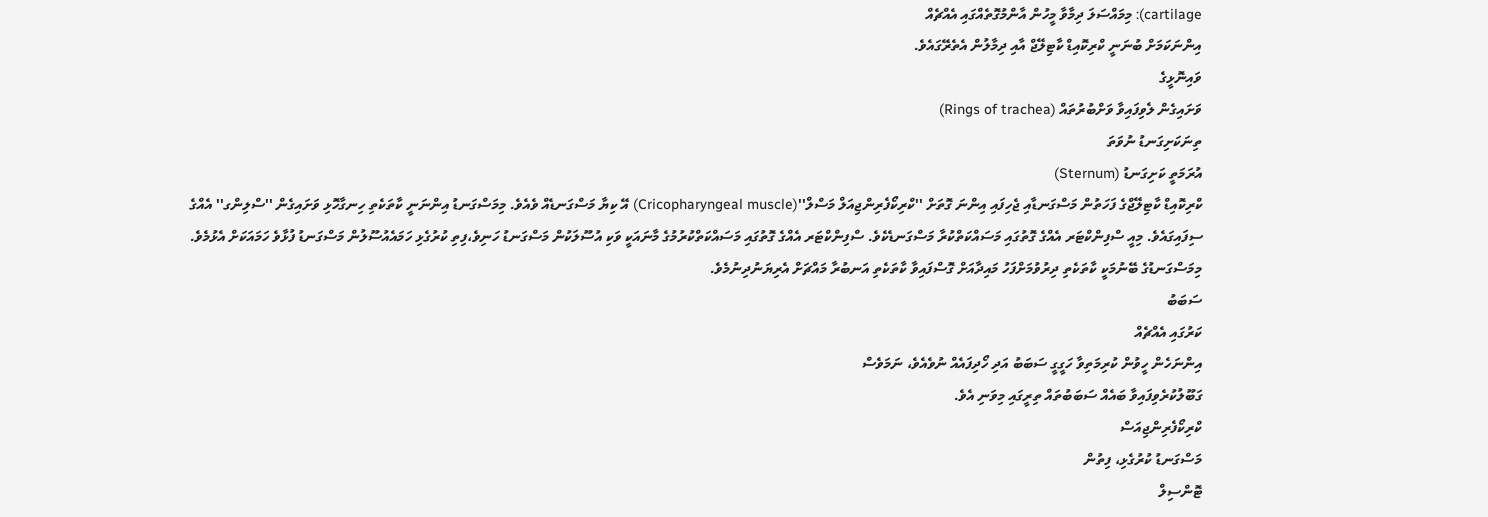cartilage): މިމައްސަލަ ދިމާވާ މީހުން އާންމުގޮތެއްގައި އެއްޗެއް
އިންނަކަމަށް ބުނަނީ ކްރިކޮއިޑް ކާޓިލޭޖް އާއި ދިމާލުން އެތެރޭގައެވެ.
ވައިނޮޅީގެ
ވަށައިގެން ލެވިފައިވާ ވަށްބުރުތައް (Rings of trachea)
ތިނަކަށިގަނޑު ނުވަތަ
އުރަމަތީ ކަށިގަނޑު (Sternum)
ކްރިކޮއިޑް ކާޓިލޭޖްގެ ފަހަތުން މަސްގަނޑާއި ޖެހިފައި އިންނަ ގޮތަށް ''ކްރިކޯފެރިންޖިއަލް މަސްލް''(Cricopharyngeal muscle) އޭ ކިޔާ މަސްގަނޑެއް ވެއެވެ. މިމަސްގަނޑު އިންނަނީ ކާތަކެތި ހިނގާހޮޅި ވަށައިގެން ''ސްލިންގ'' އެއްގެ ސިފައިގައެވެ. މިއީ ސްފިންކްޓަރ އެއްގެ ގޮތުގައި މަސައްކަތްކުރާ މަސްގަނޑެކެވެ. ސްފިންކްޓަރ އެއްގެ ގޮތުގައި މަސައްކަތްކުރުމުގެ މާނައަކީ ވަކި އުސޫލަކުން މަސްގަނޑު ހަނިވެ،ފިތި ކުރުގެޅި ހަމައެއުސޫލުން މަސްގަނޑު ފުޅާވެ ހަމައަކަށް އެޅުމެވެ. މިމަސްގަނޑުގެ ބޭނުމަކީ ކާތަކެތި ދިރުވުމަށްފަހު މައިދާއަށް ގޮސްފައިވާ ކާތަކެތި އަނބުރާ މައްޗަށް އެރިޔަނުދިނުމެވެ.
ސަބަބު
ކަރުގައި އެއްޗެއް
އިންނަހެން ހީވުން ކުރިމަތިވާ ހަގީގީ ސަބަބު އަދި ހޯދިފައެއް ނުވެއެވެ، ނަމަވެސް
ގަބޫލުކުރެވިފައިވާ ބައެއް ސަބަބުތައް ތިރީގައި މިވަނި އެވެ.
ކްރިކޯފެރިންޖިއަސް
މަސްގަނޑު ކުރުގެޅި، ފިތުން
ޓޮންސިލް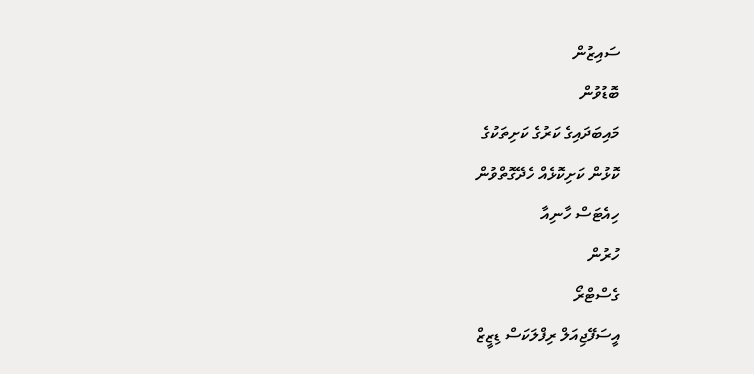ސައިޒުން
ބޮޑުވުން
މައިބަދައިގެ ކަރުގެ ކަށިތަކުގެ
ކޮޅުން ކަށިކޮޅެއް ހެދޭގޮތްވުން
ހިއެޓަސް ހާނިއާ
ހުރުން
ގެސްޓްރޯ
އީސަފޭޖިއަލް ރިފްލަކަސް ޑިޒީޒް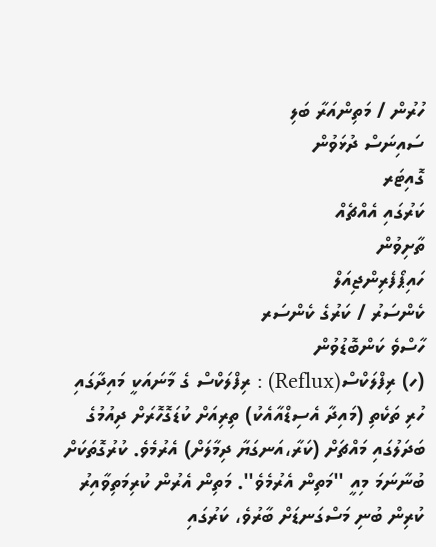ހުރުން / މަތިންއަރާ ބަލި
ސައިނަސް ދުޅަވުން
ގޮއިޓަރ
ކަރުގައި އެއްޗެއް
ތާށިވުން
ހައިޕޯފެރިންޖިއަލް
ކެންސަރު / ކަރުގެ ކެންސަރ
ހާސްވެ ކަންބޮޑުވުން
(ހ) ރިފްލަކްސް(Reflux) : ރިފްލަކްސް ގެ މާނައަކީ މައިދާގައި ހުރި ތަކެތި (މައިދާ އެސިޑްއާއެކު) ތިރިއަށް ކުޑަގޮހޮރަށް ދިއުމުގެ ބަދަލުގައި މައްޗަށް (ކަރާ،އަނގަޔާ ދިމާލަށް) އެރުމެވެ. ކުރުގޮތަކަށް ބުނާނަމަ މިއީ ''މަތިން އެރުމެވެ''. މަތިން އެރުން ކުރިމަތިވާއިރު ކުރިން ބުނި މަސްގަނޑަށް ބާރުވެ، ކަރުގައި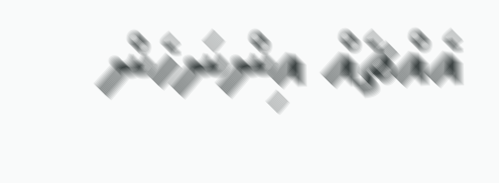އެއްޗެއް އިންނަހެން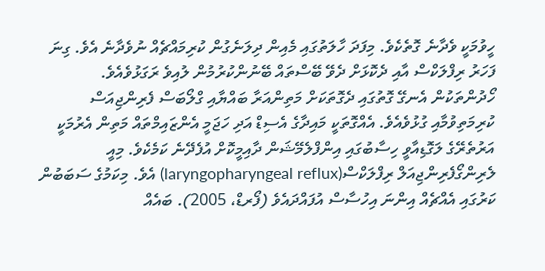ހީވުމަކީ ވެދާނެ ގޮތެކެވެ. މިފަދަ ހާލަތުގައި މެއިން ދިލަނެގުން ކުރިމައްޗެއް ނުވެދާނެ އެވެ. ގިނަ ފަހަރު ރިފްލަކްސް އާއި ދެކޮޅަށް ދެވޭ ބޭސްތައް ބޭނުންކުރުމުން ލުއިވެ ރަގަޅުވެއެވެ.
ހޯދުންތަކުން އެނގޭ ގޮތުގައި ދެގޮތަކަށް މަތިންއަރާ ބައްޔާއި ގްލޯބަސް ފެރިންޖިއަސް ކުރިމަތިވުމާއި ގުޅުވެއެވެ. އެއްގޮތަކީ މައިދާގެ އެސިޑް އަދި ހަޖަމީ އެންޒައިމްތައް މަތިން އެރުމަކީ އަރުތެރޭގެ ލަގޮޑިއާވީ ހިސާބުގައި އިންފްލެމޭޝަން ދާއިމީކޮށް އުފެދޭނެ ކަމެކެވެ. މިއީ ލެރިންގޯފެރިންޖިއަލް ރިފްލަކްސް(laryngopharyngeal reflux) އެވެ. މިކަމުގެ ސަބަބުން ކަރުގައި އެއްޗެއް އިންނަ އިހުސާސް އުފައްދައެވެ (ފޯރޑް، 2005). ބައެއް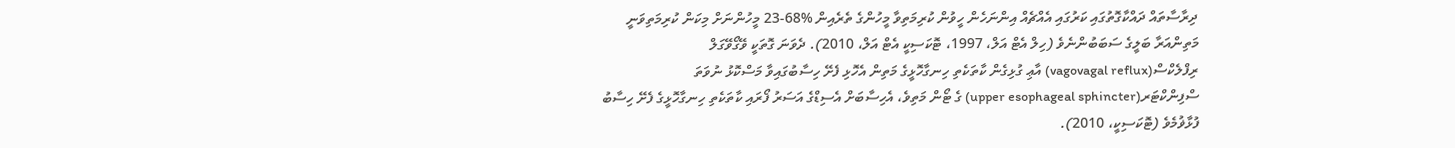ދިރާސާތައް ދައްކާގޮތުގައި ކަރުގައި އެއްޗެއް އިންނަހެން ހީވުން ކުރިމަތިވާ މީހުންގެ ތެރެއިން %68-23 މީހުންނަށް މިކަން ކުރިމަތިވަނީ މަތިންއަރާ ބަލީގެ ސަބަބުންނެވެ (ހިލް އެޓް އަލް، 1997، ޓޮކަސިކީ އެޓް އަލް، 2010). ދެވަނަ ގޮތަކީ ވޭގޯވޭގަލް ރިފްލެކްސް(vagovagal reflux) އާޢި ގުޅިގެން ކާތަކެތި ހިނގާހޮޅީގެ މަތިން އެހޮޅި ފެށޭ ހިސާބުގައިވާ މަސްކޮޅު ނުވަތަ ސްފިންކްޓަރ(upper esophageal sphincter) ގެ ޓޯން މަތިވެ، އެހިސާބަށް އެސިޑްގެ އަސަރު ފޯރައި ކާތަކެތި ހިނގާހޮޅީގެ ފެށޭ ހިސާބު ފުޅާޥުމެވެ (ޓޮކަސިކީ، 2010).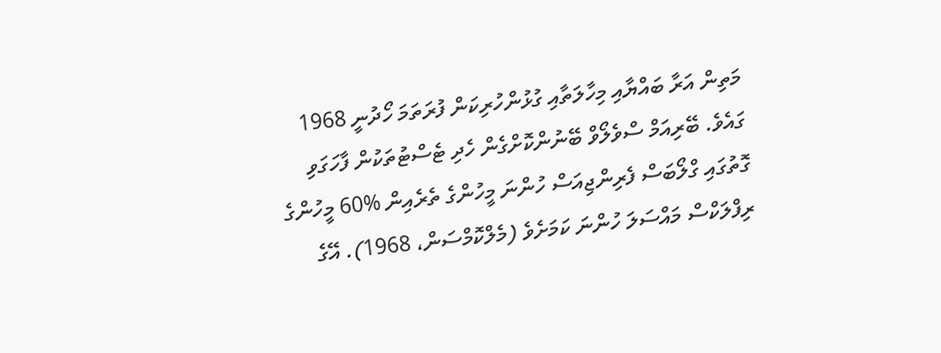މަތިން އަރާ ބައްޔާއި މިހާލަތާއި ގުޅުންހުރިކަން ފުރަތަމަ ހޯދުނީ 1968 ގައެވެ. ބޭރިއަމް ސްވެލޯވް ބޭނުންކޮށްގެން ހެދި ޓެސްޓުތަކުން ފާހަގަވި ގޮތުގައި ގްލޯބަސް ފެރިންޖިއަސް ހުންނަ މީހުންގެ ތެރެއިން %60 މީހުންގެ ރިފްލަކްސް މައްސަލަ ހުންނަ ކަމަށެވެ (މެލްކޮމްސަން، 1968). އޭގެ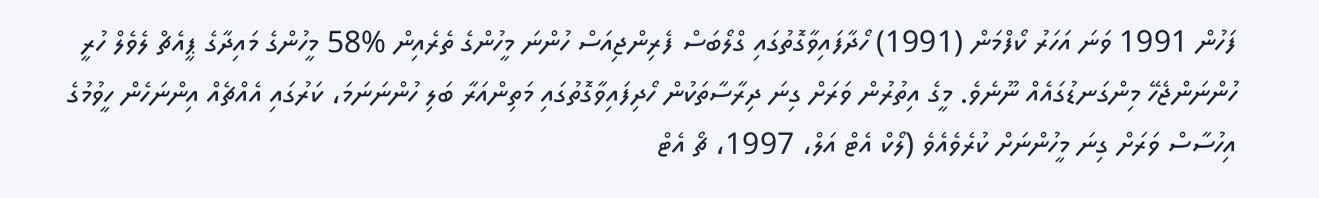ފަހުން 1991 ވަނަ އަހަރު ކޯފްމަން (1991) ހޯދާފައިވާގޮތުގައި ގްލޯބަސް ފެރިންޖިއަސް ހުންނަ މީހުންގެ ތެރެއިން %58 މީހުންގެ މައިދާގެ ޕީއެޗް ލެވެލް ހުރީ ހުންނަންޖެހޭ މިންގަނޑުގައެއް ނޫނެވެ. މީގެ އިތުރުން ވަރަށް ގިނަ ދިރާސާތަކުން ހޯދިފައިވާގޮތުގައި މަތިންއަރާ ބަލި ހުންނަނަމަ، ކަރުގައި އެއްޗެއް އިންނަހެން ހީވުމުގެ އިހުސާސް ވަރަށް ގިނަ މީހުންނަށް ކުރެވެއެވެ (ލޯކް އެޓް އަލް، 1997، ޗޯ އެޓް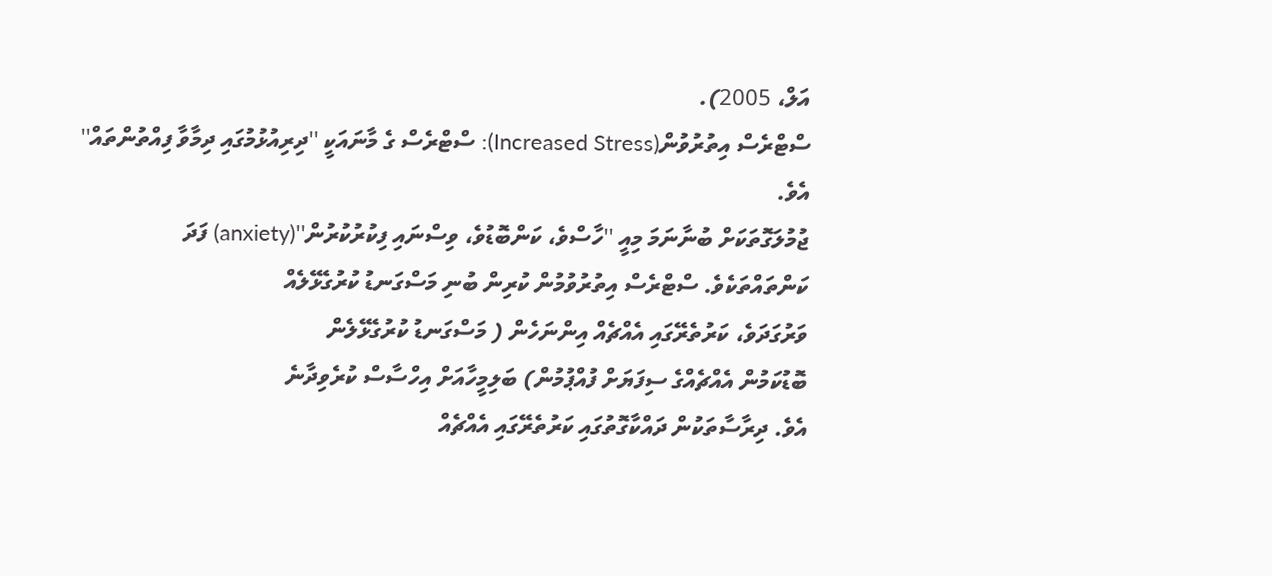އަލް، 2005).
ސްޓްރެސް އިތުރުވުން(Increased Stress): ސްޓްރެސް ގެ މާނައަކީ ''ދިރިއުޅުމުގައި ދިމާވާ ފިއްތުންތައް'' އެވެ.
ޖުމުލަގޮތަކަށް ބުނާނަމަ މިއީ ''ހާސްވެ، ކަންބޮޑުވެ، ވިސްނައި ފިކުރުކުރުން''(anxiety) ފަދަ
ކަންތައްތަކެވެ. ސްޓްރެސް އިތުރުވުމުން ކުރިން ބުނި މަސްގަނޑު ކުރުގެޅޭލެއް
ވަރުގަދަވެ، ކަރުތެރޭގައި އެއްޗެއް އިންނަހެން ( މަސްގަނޑު ކުރުގެޅޭލެން
ބޮޑުކަމުން އެއްޗެއްގެ ސިފަޔަށް ފުއްޕުމުން) ބަލިމީހާއަށް އިހްސާސް ކުރެވިދާނެ
އެވެ. ދިރާސާތަކުން ދައްކާގޮތުގައި ކަރުތެރޭގައި އެއްޗެއް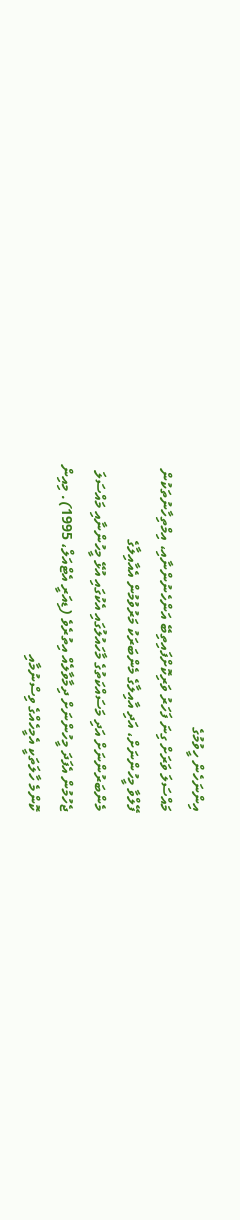އިންނަހެން ހީވުމުގެ
މައްސަލަ ވަރަށް ގިނަ ފަހަރު ވަރިކޮށްފައިތިބޭ އަންހެނުންނާއި، އިމްތިހާނުތަކުން
ފޭލްވާ މީހުންނަށް، އަދި އާއިލާގެ މެންބަރަކު މަރުވުމުން އެއާއިލާގެ
މެންބަރުންނަށް އަދި މަސައްކަތުގެ މާހައުލުގައި އެކުގައި އުޅޭ މީހުންނާއި މައްސަލަ
ޖެހުމުން އެފަދަ މީހުންނަށް ދިމާވާލެއް އިތުރެވެ (ޑިއަރީ އެޓްއަލް، 1995). މިއިން
ކޮންމެ ހާލަތަކީ އެމީހެއްގެ ވިސްނުމާއި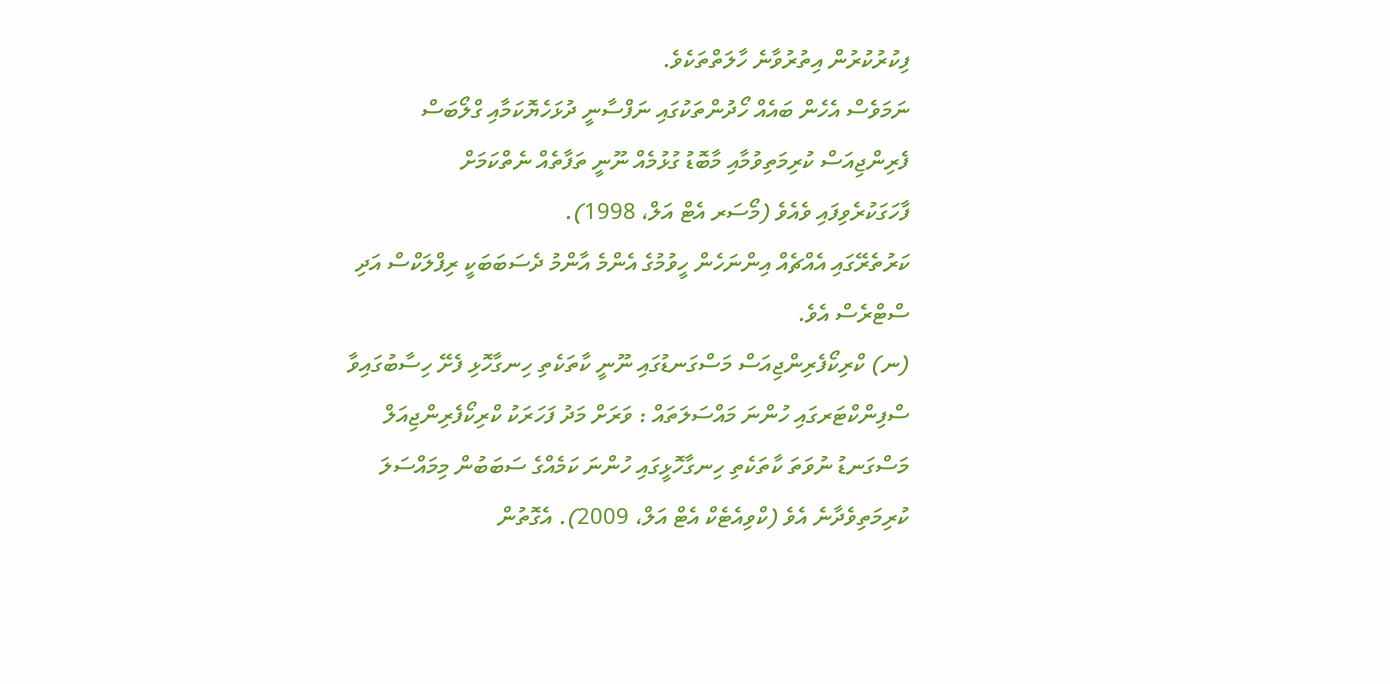ފިކުރުކުރުން އިތުރުވާނެ ހާލަތްތަކެވެ.
ނަމަވެސް އެހެން ބައެއް ހޯދުންތަކުގައި ނަފްސާނީ ދުޅަހެޔޮކަމާއި ގްލޯބަސް
ފެރިންޖިއަސް ކުރިމަތިވުމާއި މާބޮޑު ގުޅުމެއް ނޫނީ ތަފާތެއް ނެތްކަމަށް
ފާހަގަކުރެވިފައި ވެއެވެ (މޯސަރ އެޓް އަލް، 1998).
ކަރުތެރޭގައި އެއްޗެއް އިންނަހެން ހީވުމުގެ އެންމެ އާންމު ދެސަބަބަކީ ރިފްލަކްސް އަދި ސްޓްރެސް އެވެ.
(ނ) ކްރިކޯފެރިންޖިއަސް މަސްގަނޑުގައި ނޫނީ ކާތަކެތި ހިނގާހޮޅި ފެށޭ ހިސާބުގައިވާ ސްފިންކްޓަރގައި ހުންނަ މައްސަލަތައް : ވަރަށް މަދު ފަހަރަކު ކްރިކޯފެރިންޖިއަލް މަސްގަނޑު ނުވަތަ ކާތަކެތި ހިނގާހޮޅީގައި ހުންނަ ކަމެއްގެ ސަބަބުން މިމައްސަލަ ކުރިމަތިވެދާނެ އެވެ (ކްވިއެޓެކް އެޓް އަލް، 2009). އެގޮތުން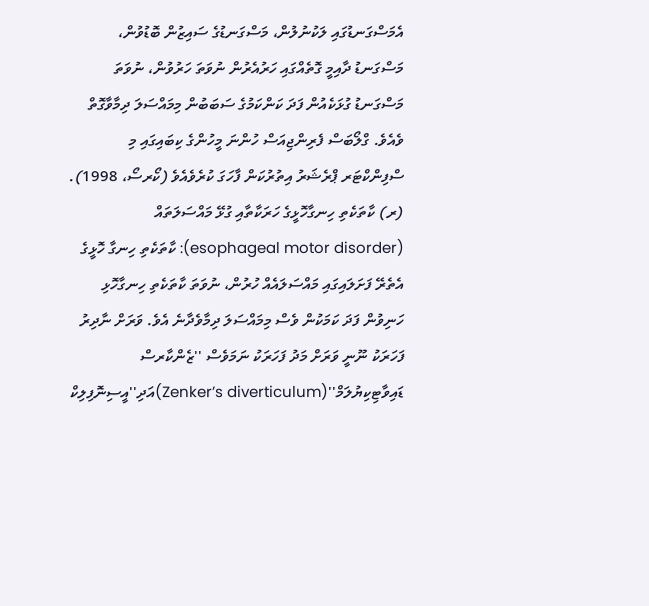އެމަސްގަނޑުގައި ލަކުނުލުން، މަސްގަނޑުގެ ސައިޒުން ބޮޑުވުން، މަސްގަނޑު ދާއިމީ ގޮތެއްގައި ހަރުއެރުން ނުވަތަ ހަރުވުން، ނުވަތަ މަސްގަނޑު ގުޅަކެއުން ފަދަ ކަންކަމުގެ ސަބަބުން މިމައްސަލަ ދިމާވާގޮތް ވެއެވެ. ގްލޯބަސް ފެރިންޖިއަސް ހުންނަ މީހުންގެ ކިބައިގައި މި ސްފިންކްޓަރ ޕްރެޝަރު އިތުރުކަން ފާހަގަ ކުރެވެއެވެ (ކޯރސޯ، 1998).
(ރ) ކާތަކެތި ހިނގާހޮޅީގެ ހަރަކާތާއި ގުޅޭ މައްސަލަތައް (esophageal motor disorder): ކާތަކެތި ހިނގާ ހޮޅީގެ އެތެރޭ ފަށަލައިގައި މައްސަލައެއް ހުރުން، ނުވަތަ ކާތަކެތި ހިނގާހޮޅި ހަނިވުން ފަދަ ކަމަކުން ވެސް މިމައްސަލަ ދިމާވެދާނެ އެވެ. ވަރަށް ނާދިރު ފަހަރަކު ނޫނީ ވަރަށް މަދު ފަހަރަކު ނަމަވެސް ''ޒެންކާރސް ޑައިވާޓިކިޔުލަމް''(Zenker’s diverticulum)އަދި''އީސިނޮފިލިކް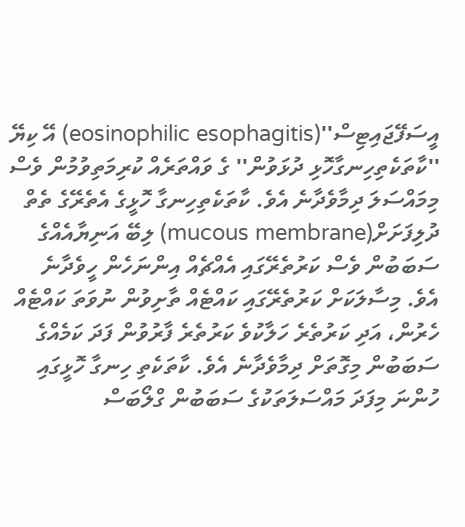އީސަފޭޖައިޓިސް''(eosinophilic esophagitis) އޭ ކިޔޭ ''ކާތަކެތިހިނގާހޮޅި ދުޅަވުން'' ގެ ވައްތަރެއް ކުރިމަތިވުމުން ވެސް މިމައްސަލަ ދިމާވެދާނެ އެވެ. ކާތަކެތިހިނގާ ހޮޅީގެ އެތެރޭގެ ތެތް ދުލިފަށަށް(mucous membrane) ލިބޭ އަނިޔާއެއްގެ ސަބަބުން ވެސް ކަރުތެރޭގައި އެއްޗެއް އިންނަހެން ހީވެދާނެ އެވެ. މިސާލަކަށް ކަރުތެރޭގައި ކައްޓެއް ތާށިވުން ނުވަތަ ކައްޓެއް ހެރުން، އަދި ކަރުތެރެ ހަލާކުވެ ކަރުތެރެ ފާރުވުން ފަދަ ކަމެއްގެ ސަބަބުން މިގޮތަށް ދިމާވެދާނެ އެވެ. ކާތަކެތި ހިނގާ ހޮޅީގައި ހުންނަ މިފަދަ މައްސަލަތަކުގެ ސަބަބުން ގްލޯބަސް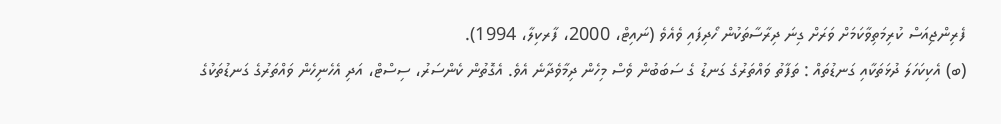ފެރިންޖިއަސް ކުރިމަތިވާކަމަށް ވަރަށް ގިނަ ދިރާސާތަކުން ހޯދިފައި ވެއެވެ (ނައިޓް، 2000، ފާރކިލާ، 1994).
(ބ) އެކިކަހަލަ ދުޅަތަކާއި ގަނޑުތައް : ތަފާތު ވައްތަރުގެ ގަނޑު ގެ ސަބަބުން ވެސް މިހެން ދިމާވެދާނެ އެވެ. އެގޮތުން ކެންސަރު، ސިސްޓް، އަދި އެހެނިހެން ވައްތަރުގެ ގަނޑުތަކުގެ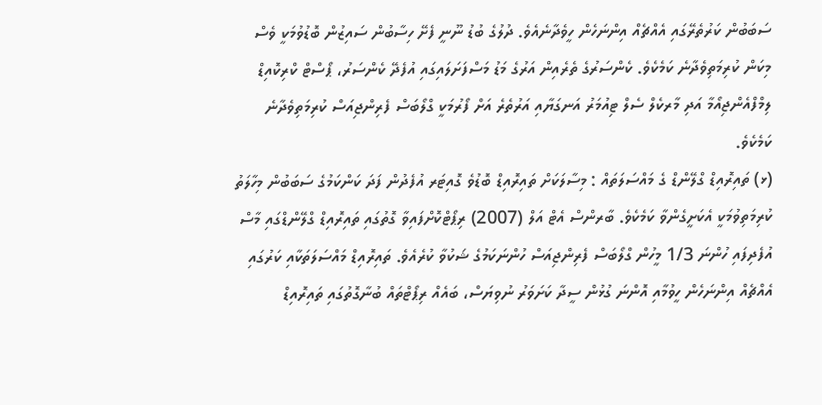ސަބަބުން ކަރުތެރޭގައި އެއްޗެއް އިންނަހެން ހީވެދާނެއެވެ. ދުލުގެ ބުޑު ނޫނީ ފެށޭ ހިސާބުން ސައިޒުން ބޮޑުވުމަކީ ވެސް މިކަން ކުރިމަތިވެދާނެ ކަމެކެވެ. ކެންސަރުގެ ތެރެއިން އަރުގެ މަޑު މަސްފަށަލައިގައި އުފެދޭ ކެންސަރު، ޕޯސްޓް ކްރިކޮއިޑް ލިމްފްއެންޖިއޯމާ އަދި މާރކެލް ސެލް ޓިއުމަރު އަނގަޔާއި އަރުތެރެ އަށް ފޯރުމަކީ ގްލޯބަސް ފެރިންޖިއަސް ކުރިމަތިވެދާނެ ކަމެކެވެ.
(ޅ) ތައިރޮއިޑް ގްލޭންޑް ގެ މައްސަލަތައް : މިސާލަކަށް ތައިރޮއިޑް ބޮޑުވެ ގޮއިޓަރ އުފެދުން ފަދަ ކަންކަމުގެ ސަބަބުން މިހާލަތު ކުރިމަތިވުމަކީ އެކަށީގެންވާ ކަމެކެވެ. ބާރންސް އެޓް އަލް (2007) ރިޕޯޓްކޮށްފައިވާ ގޮތުގައި ތައިރޮއިޑް ގްލޭންޑްގައި މާސް އުފެދިފައި ހުންނަ 1/3 މީހުން ގްލޯބަސް ފެރިންޖިއަސް ހުންނަކަމުގެ ޝަކުވާ ކުރެއެވެ. ތައިރޮއިޑް މައްސަލަތަކާއި ކަރުގައި އެއްޗެއް އިންނަހެން ހީވުމާއި އޮންނަ ގުޅުން ސީދާ ކަށަވަރު ނުވިޔަސް، ބައެއް ރިޕޯޓްތައް ބުނާގޮތުގައި ތައިރޮއިޑް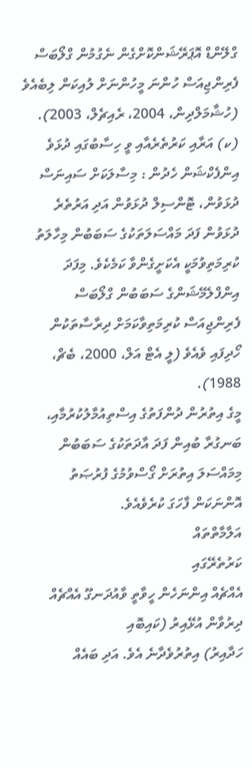ގްލޭންޑް އޮޕަރޭޝަންކޮށްގެން ނެގުމުން ގްލޯބަސް ފެރިންޖިއަސް ހުންނަ މީހުންނަށް ލުއިކަން ލިބެއެވެ (ހުޝާމަލްދިން، 2004، ރެއިޗެލް، 2003).
(ކ) އަރާއި ކަރުތެރެއާއި ވީ ހިސާބުގައި ދުޅަވެ އިންފެކްޝަން ހެދުން : މިސާލަކަށް ސައިނަސް ދުޅަވުން، ޓޮންސިލް ދުޅަވުން އަދި އަރުތެރެ ދުޅަވުން ފަދަ މައްސަލަތަކުގެ ސަބަބުން މިހާލަތު ކުރިމަތިވުމަކީ އެކަށީގެންވާ ކަމެކެވެ. މިފަދަ އިންފްލެމޭޝަންގެ ސަބަބުން ގްލޯބަސް ފެރިންޖިއަސް ކުރިމަތިވާކަމަށް ދިރާސާތަކުން ހޯދިފައި ވެއެވެ (ލީ އެޓް އަލް، 2000، ބެޗް، 1988).
މީގެ އިތުރުން ދުންފަތުގެ އިސްތިއުމާލުކުރުމާއި، ބަނގުރާ ބުއިން ފަދަ އާދަތަކުގެ ސަބަބުން މިމައްސަލަ އިތުރަށް ގޯސްވުމުގެ ފުރުޞަތު އޮންނަކަން ފާހަގަ ކުރެވެއެވެ.
އަލާމާތްތައް
ކަރުތެރޭގައި
އެއްޗެއް އިންނަހެން ހީވާތީ ވާއުދަނގޫ އެއްޗެއް ދިރުވާން އުޅޭއިރު (ކައިބޮއި
ހަދާއިރު) އިތުރުވެދާނެ އެވެ. އަދި ބައެއް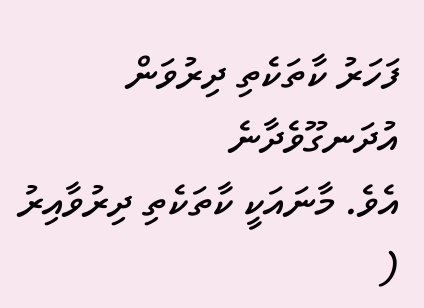ފަހަރު ކާތަކެތި ދިރުވަން އުދަނގޫވެދާނެ
އެވެ. މާނައަކީ ކާތަކެތި ދިރުވާއިރު (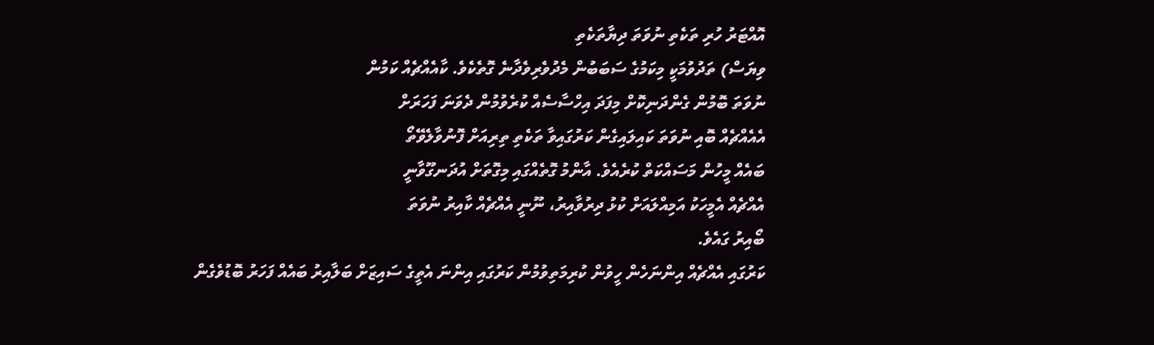އޮއްޓަރު ހުރި ތަކެތި ނުވަތަ ދިޔާތަކެތި
ވިޔަސް) ތަދުވުމަކީ މިކަމުގެ ސަބަބުން މެދުވެރިވެދާނެ ގޮތެކެވެ. ކާއެއްޗެއް ކަމުން
ނުވަތަ ބޮމުން ގެންދަނިކޮށް މިފަދަ އިހްސާސެއް ކުރެވުމުން ދެވަނަ ފަހަރަށް
އެއެއްޗެއް ބޮއި ނުވަތަ ކައިލައިގެން ކަރުގައިވާ ތަކެތި ތިރިއަށް ފޮނުވާލެވޭތޯ
ބައެއް މީހުން މަސައްކަތް ކުރެއެވެ. އާންމު ގޮތެއްގައި މިގޮތަށް އުދަނގޫވާނީ
އެއްޗެއް އެމީހަކު އަމިއްލައަށް ކުޅު ދިރުވާއިރު، ނޫނީ އެއްޗެއް ކާއިރު ނުވަތަ
ބޯއިރު ގައެވެ.
ކަރުގައި އެއްޗެއް އިންނަހެން ހީވުން ކުރިމަތިވުމުން ކަރުގައި އިންނަ އެތީގެ ސައިޒަށް ބަލާއިރު ބައެއް ފަހަރު ބޮޑުވެގެން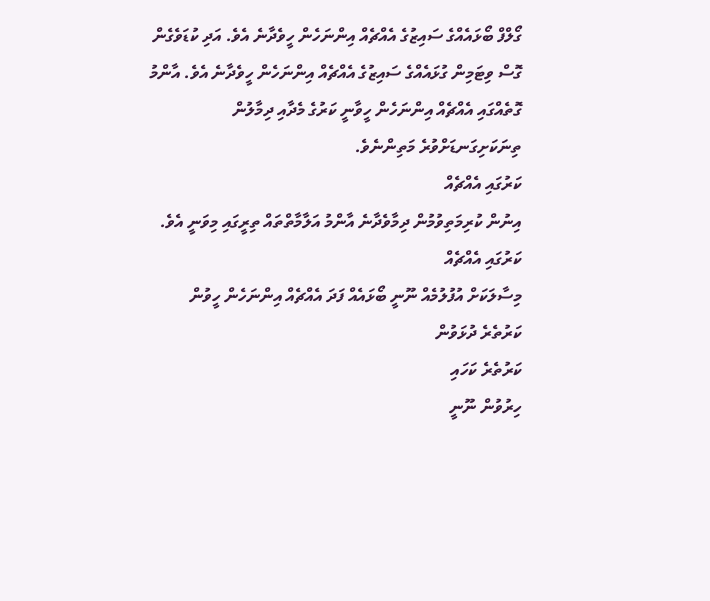ގޯލްފް ބޯޅައެއްގެ ސައިޒުގެ އެއްޗެއް އިންނަހެން ހީވެދާނެ އެވެ. އަދި ކުޑަވެގެން ގޮސް ވިޓަމިން ގުޅައެއްގެ ސައިޒުގެ އެއްޗެއް އިންނަހެން ހީވެދާނެ އެވެ. އާންމު ގޮތެއްގައި އެއްޗެއް އިންނަހެން ހީވާނީ ކަރުގެ މެދާއި ދިމާލުން ތިނަކަށިގަނޑަށްވުރެ މަތިންނެވެ.
ކަރުގައި އެއްޗެއް
އިނުން ކުރިމަތިވުމުން ދިމާވެދާނެ އާންމު އަލާމާތްތައް ތިރީގައި މިވަނީ އެވެ.
ކަރުގައި އެއްޗެއް
މިސާލަކަށް އުފުލުމެއް ނޫނީ ބޯޅައެއް ފަދަ އެއްޗެއް އިންނަހެން ހީވުން
ކަރުތެރެ ދުޅަވުން
ކަރުތެރެ ކަހައި
ހިރުވުން ނޫނީ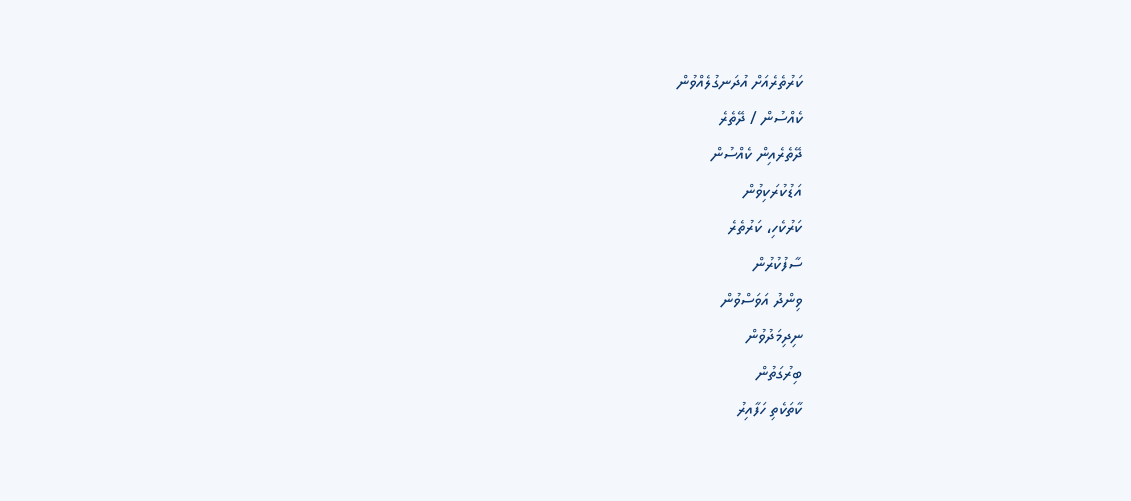ކަރުތެރެއަށް އުދަނގުލެއްވުން
ކެއްސުން / ދޭތެރެ
ދޭތެރެއިން ކެއްސުން
އަޑުކުރަކިވުން
ކަރުކެހި، ކަރުތެރެ
ސާފުކުރުން
ވިންދު އަވަސްވުން
ނިދިމަދުވުން
ބިރުގަތުން
ކާތަކެތި ހަފާއިރު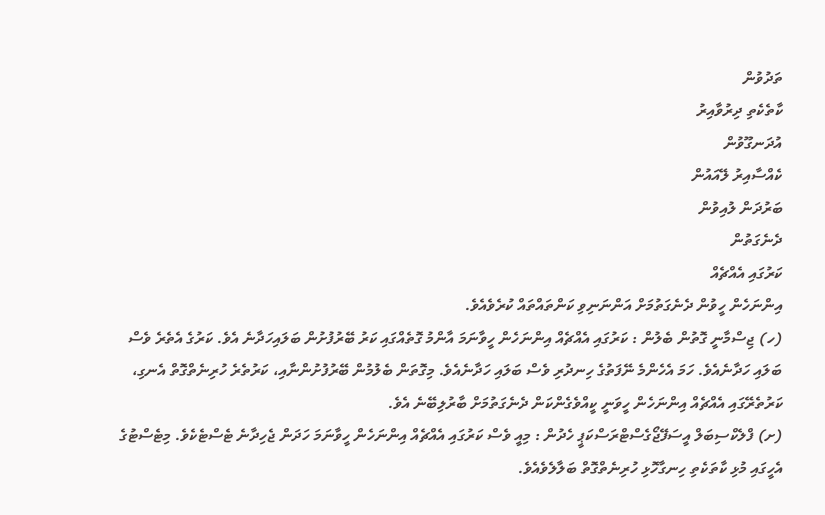ތަދުވުން
ކާތެކެތި ދިރުވާއިރު
އުދަނގޫވުން
ކެއްސާއިރު ލޭއައުން
ބަރުދަން ލުއިވުން
ދެނެގަތުން
ކަރުގައި އެއްޗެއް
އިންނަހެން ހީވުން ދެނެގަތުމަށް އަންނަނިވި ކަންތައްތައް ކުރެވެއެވެ.
(ހ) ޖިސްމާނީ ގޮތުން ބެލުން : ކަރުގައި އެއްޗެއް އިންނަހެން ހީވާނަމަ އާންމު ގޮތެއްގައި ކަރު ބޭރުފުށުން ބަލައިހަދާނެ އެވެ. ކަރުގެ އެތެރެ ވެސް ބަލައި ހަދާނެއެވެ. ހަމަ އެހެންމެ ނޭފަތުގެ ހިނދުރި ވެސް ބަލައި ހަދާނެއެވެ. މިގޮތަން ބެލުމުން ބޭރުފުށުންނާއި، ކަރުތެރެ ހުރިނެތްގޮތް އެނގި، ކަރުތެރޭގައި އެއްޗެއް އިންނަހެން ހީވަނީ ކީއްވެގެންކަން ދެނެގަތުމަށް ބާރުލިބޭނެ އެވެ.
(ށ) ފްލެކްސިބަލް އީސަފޭޖޯގެސްޓްރަސްކަޕީ ހެދުން : މިއީ ވެސް ކަރުގައި އެއްޗެއް އިންނަހެން ހީވާނަމަ ހަދަން ޖެހިދާނެ ޓެސްޓެކެވެ. މިޓެސްޓުގެ އެހީގައި މުޅި ކާތަކެތި ހިނގާހޮޅި ހުރިނެތްގޮތް ބަލާލެވެއެވެ.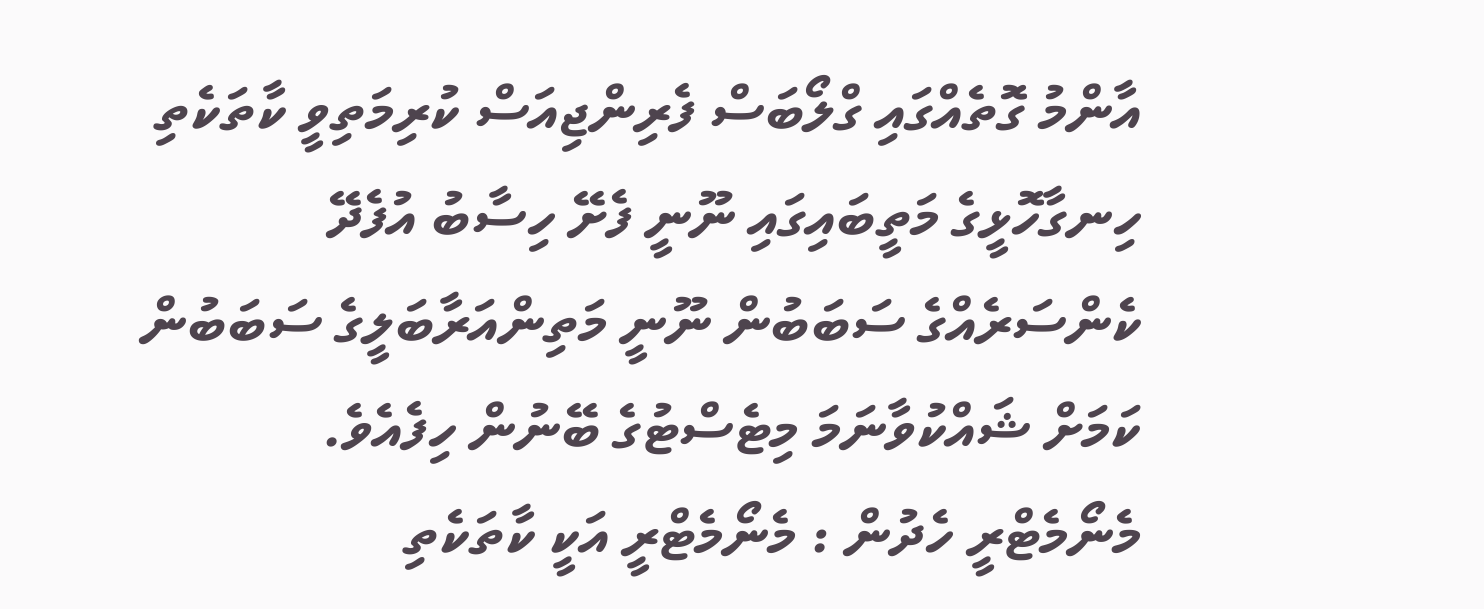އާންމު ގޮތެއްގައި ގްލޯބަސް ފެރިންޖިއަސް ކުރިމަތިވީ ކާތަކެތި ހިނގާހޮޅީގެ މަތީބައިގައި ނޫނީ ފެށޭ ހިސާބު އުފެދޭ ކެންސަރެއްގެ ސަބަބުން ނޫނީ މަތިންއަރާބަލީގެ ސަބަބުން ކަމަށް ޝައްކުވާނަމަ މިޓެސްޓުގެ ބޭނުން ހިފެއެވެ.
މެނޯމެޓްރީ ހެދުން : މެނޯމެޓްރީ އަކީ ކާތަކެތި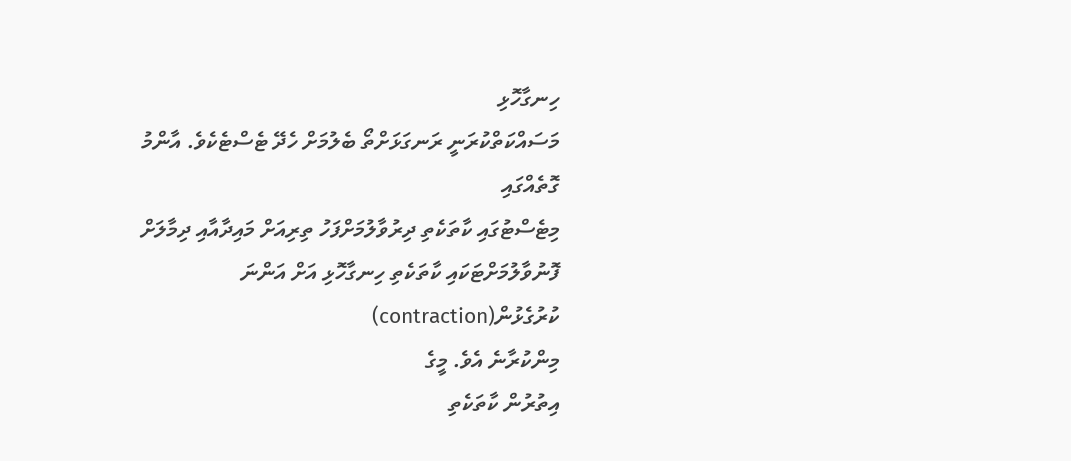ހިނގާހޮޅި
މަސައްކަތްކުރަނީ ރަނގަޅަށްތޯ ބެލުމަށް ހެދޭ ޓެސްޓެކެވެ. އާންމު ގޮތެއްގައި
މިޓެސްޓުގައި ކާތަކެތި ދިރުވާލުމަށްފަހު ތިރިއަށް މައިދާއާއި ދިމާލަށް
ފޮނުވާލުމަށްޓަކައި ކާތަކެތި ހިނގާހޮޅި އަށް އަންނަ ކުރުގެޅުން(contraction)
މިންކުރާނެ އެވެ. މީގެ
އިތުރުން ކާތަކެތި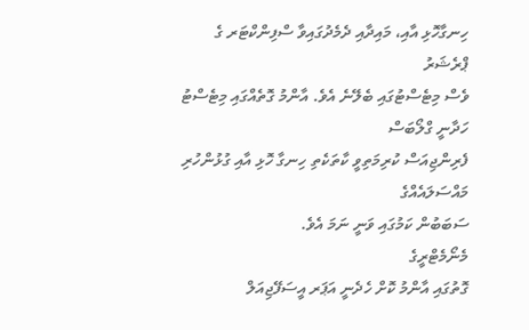ހިނގާހޮޅި އާއި، މައިދާއި ދެމެދުގައިވާ ސްފިންކްޓަރ ގެ ޕްރެޝަރު
ވެސް މިޓެސްޓުގައި ބެލޭނެ އެވެ. އާންމު ގޮތެއްގައި މިޓެސްޓު ހަދާނީ ގްލޯބަސް
ފެރިންޖިއަސް ކުރިމަތިވީ ކާތަކެތި ހިނގާ ހޮޅި އާއި ގުޅުންހުރި މައްސަލައެއްގެ
ސަބަބުން ކަމުގައި ވަނީ ނަމަ އެވެ.
މެނޯމެޓްރީގެ
ގޮތުގައި އާންމު ކޮށް ހެދެނީ އަޕަރ އީސަފޭޖިއަލް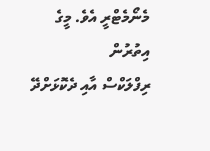މެނޯމެޓްރީ އެވެ. މީގެ އިތުރުން
ރިފްލަކްސް އާއި ދެކޮޅަށްދޭ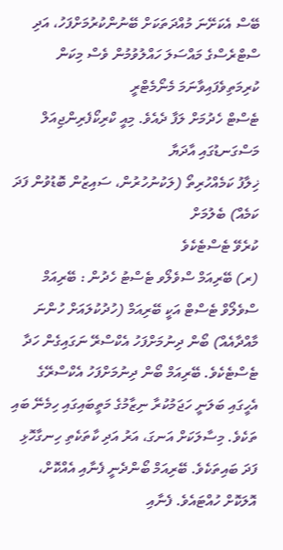ބޭސް އެކަށޭނަ މުއްދަތަކަށް ބޭނުންކުރުމަށްފަހު، އަދި
ސްޓްރެސްގެ މައްސަލަ ހައްލުވުމުން ވެސް މިކަން ކުރިމަތިވެފައިވާނަމަ މެނޯމެޓްރީ
ޓެސްޓް ހެދުމަށް ލަފާ ދެއެވެ. މިއީ ކްރިކޯފެރިންޖިއަލް މަސްގަނޑުގައި އާދަޔާ
ޚިލާފު ކަމެއްހުރިތޯ (ލަކުނުހުރުން، ސައިޒުން ބޮޑުވުން ފަދަ ކަމެއް) ބެލުމަށް
ކުރެވޭ ޓެސްޓެކެވެ
(ރ) ބޭރިއަމް ސްވެލޯވ ޓެސްޓު ހެދުން : ބޭރިއަމް ސްވެލޯވް ޓެސްޓް އަކީ ބޭރިއަމް (ހުދުކުލައަށް ހުންނަ މާއްދާއެއް) ބޯން ދިނުމަށްފަހު އެކްސްރޭ ނަގައިގެން ހަދާ ޓެސްޓެކެވެ. ބޭރިއަމް ބޯން ދިނުމަށްފަހު އެކްސްރޭގެ އެހީގައި ބަލަނީ ހަޖަމުކުރާ ނިޒާމުގެ މަތީބައިގައި ހިމެނޭ ބައި ތަކެވެ. މިސާލަކަށް އަނގަ، އަރު އަދި ކާތަކެތި ހިނގާހޮޅި ފަދަ ބައިތަކެވެ. ބޭރިއަމް ބޯންދެނީ ފެނާއި އެއްކޮށް، އޮލަކޮށް ހުއްޓައެވެ. ފެނާއި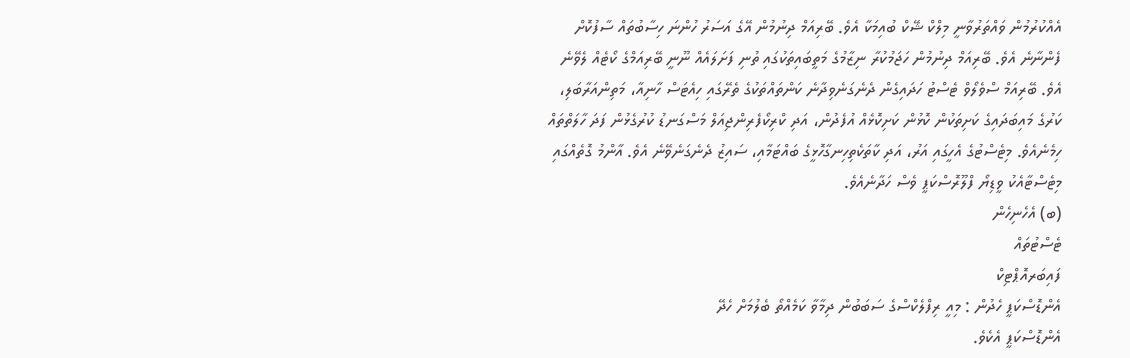އެއްކުރުމުން ވައްތަރުވާނީ މިލްކް ޝޭކް ބުއިމަކާ އެވެ. ބޭރިއަމް ދިނުމުން އޭގެ އަސަރު ހުންނަ ހިސާބުތައް ސާފުކޮށް ފެންނާނެ އެވެ. ބޭރިއަމް ދިނުމުން ހަޖަމުކުރާ ނިޒާމުގެ މަތީބައިތަކުގައި ތުނި ފަށަލައެއް ނޫނީ ބޭރިއަމްގެ ކޯޓެއް ލެވޭނެ އެވެ. ބޭރިއަމް ސްވެލޯވް ޓެސްޓު ހަދައިގެން ދެނެގަނެވިދާނެ ކަންތައްތަކުގެ ތެރޭގައި ހިއެޓަސް ހާނިއާ، މަތިންއަރާބަލި، ކަރުގެ މައިބަދައިގެ ކަށިތަކުން ކޮޅުން ކަށިކޮޅެއް އުފެދުން، އަދި ކްރިކޯފެރިންޖިއަލް މަސްގަނޑު ކުރުގެޅުން ފަދަ ހާލަތްތައް ހިމެނެއެވެ. މިޓެސްޓުގެ އެހީގައި އަރު، އަދި ކާތަކެތިހިނގާހޮޅީގެ ބައްޓަމާއި، ސައިޒު ދެނެގަނެވޭނެ އެވެ. އާންމު ގޮތެއްގައި މިޓެސްޓާއެކު ވީޑިޔޯ ފްލޫރޮސްކަޕީ ވެސް ހަދާނެއެވެ.
(ބ) އެހެނިހެން
ޓެސްޓުތައް
ފައިބަރއޮޕްޓިކް
އެންޑޮސްކަޕީ ހެދުން : މިއީ ރިފްލެކްސްގެ ސަބަބުން ދިމާވާ ކަމެއްތޯ ބެލުމަށް ހެދޭ
އެންޑޮސްކަޕީ އެކެވެ.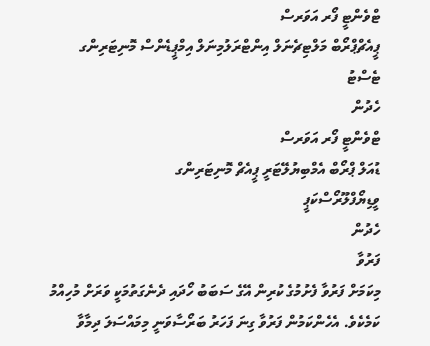ޓްވެންޓީ ފޯރ އަވަރސް
ޕީއެޗްޕްރޯބް މަލްޓިޗެނަލް އިންޓްރަލުމިނަލް އިމްޕީޑެންސް މޮނިޓަރިންގ ޓެސްޓު
ހެދުން
ޓްވެންޓީ ފޯރ އަވަރސް
ޑުއަލް ޕްރޯބް އެމްބިޔުލޭޓަރީ ޕީއެޗް މޮނިޓަރިންގ
ވީޑިޔޯފްލޫރޯސްކަޕީ
ހެދުން
ފަރުވާ
މިކަމަށް ފަރުވާ ފެށުމުގެ ކުރިން އޭގެ ސަބަބު ހޯދައި ދެނެގަތުމަކީ ވަރަށް މުހިއްމު ކަމެކެވެ. އެހެންކަމުން ފަރުވާ ގިނަ ފަހަރު ބަރޯސާވަނީ މިމައްސަލަ ދިމާވާ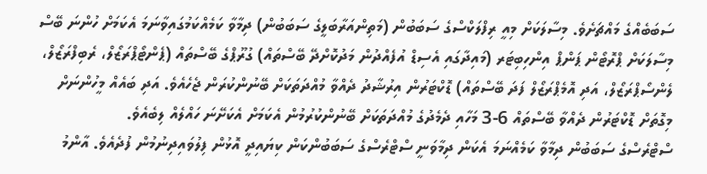ސަބަބެއްގެ މައްޗަށެވެ. މިސާލަކަށް މިއީ ރިފްލަކްސްގެ ސަބަބުން (މަތިންއަރާބަލީގެ ސަބަބުން) ދިމާވާ ކަމެއްކަމުގައިވާނަމަ އެކަމަށް ހުންނަ ބޭސް މިސާލަކަށް ޕްރޮޓޯން ޕަންޕް އިންހިބިޓަރ (މައިދާގައި އެސިޑް އުފެއްދުން މަދުކޮށްދޭ ބޭސްތައް) ގުރޫޕްގެ ބޭސްތައް (ޕެންޓޯޕްރަޒޯލް، ރެބިފްރަޒޯލް، ލެންސޯޕްރަޒޯލް، އަދި އޮމެޕްރަޒޯލް ފަދަ ބޭސްތައް) ޑޮކްޓަރުން އިރުޝާދު ދެއްވާ މުއްދަތަކަށް ބޭނުންކުރަން ޖެހެއެވެ. އަދި ބައެއް މީހުންނަށް މިގޮތަށް ޑޮކްޓަރުން ދެއްވާ ބޭސްތައް 6-3 މަހާއި ދެމެދުގެ މުއްދަތަކަށް ބޭނުންކުރުމުން އެކަމަށް އެކަށޭނަ ހައްލެއް ލިބެއެވެ.
ސްޓްރެސްގެ ސަބަބުން ދިމާވާ ކަމެއްނަމަ އެކަން ދިމާވަނީ ސްޓްރެސްގެ ސަބަބުންކަން ކިޔައިދީ އޮޅުން ފިލުވައިދިނުމުން ފުދެއެވެ. އާންމު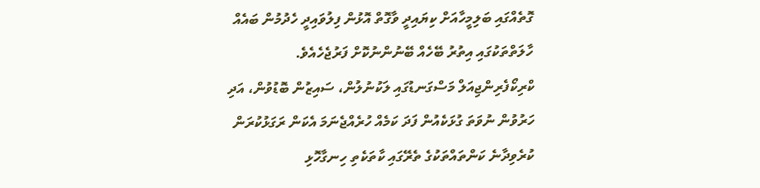ގޮތެއްގައި ބަލިމީހާއަށް ކިޔައިދީ ވާގޮތް އޮޅުން ފިލުވައިދީ ހެދުމުން ބައެއް ހާލަތްތަކުގައި އިތުރު ބޭހެއް ބޭނުންނުކޮށް ފަރުޖެހެއެވެ.
ކްރިކޯފެރިންޖިއަލް މަސްގަނޑުގައި ލަކުނުލުން، ސައިޒުން ބޮޑުވުން، އަދި ހަރުވުން ނުވަތަ ގުޅަކެއުން ފަދަ ކަމެއް ހުރެއްޖެނަމަ އެކަން ރަގަޅުކުރަން ކުރެވިދާނެ ކަންތައްތަކުގެ ތެރޭގައި ކާތަކެތި ހިނގާހޮޅި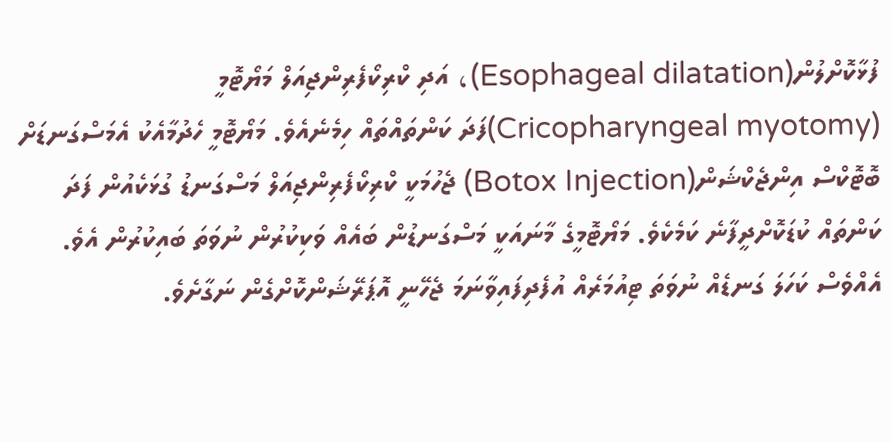ފުޅާކޮށްލުން(Esophageal dilatation)، އަދި ކްރިކޯފެރިންޖިއަލް މަޔޯޓޮމީ (Cricopharyngeal myotomy)ފަދަ ކަންތައްތައް ހިމެނެއެވެ. މަޔޯޓޮމީ ހެދުމާއެކު އެމަސްގަނޑަށް ބޮޓޮކްސް އިންޖެކްޝަން(Botox Injection) ޖެހުމަކީ ކްރިކޯފެރިންޖިއަލް މަސްގަނޑު ގުޅަކެއުން ފަދަ ކަންތައް ކުޑަކޮށްދީފާނެ ކަމެކެވެ. މަޔޯޓޮމީގެ މާނައަކީ މަސްގަނޑުން ބައެއް ވަކިކުރުން ނުވަތަ ބައިކުރުން އެވެ. އެއްވެސް ކަހަލަ ގަނޑެއް ނުވަތަ ޓިއުމަރެއް އުފެދިފައިވާނަމަ ޖެހޭނީ އޮޕަރޭޝަންކޮށްގެން ނަގާށެވެ.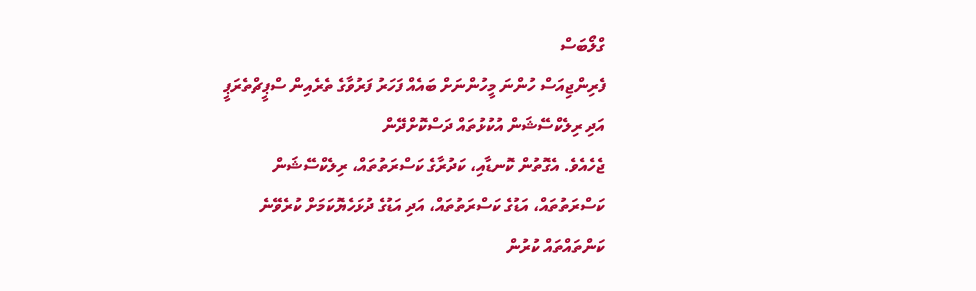ގްލޯބަސް
ފެރިންޖިއަސް ހުންނަ މީހުންނަށް ބައެއް ފަހަރު ފަރުވާގެ ތެރެއިން ސްޕީޗްތެރަޕީ
އަދި ރިލެކްސޭޝަން އުކުޅުތައް ދަސްކޮށްދޭން
ޖެހެއެވެ. އެގޮތުން ކޮނޑާއި، ކަދުރާގެ ކަސްރަތުތައް، ރިލެކްސޭޝަން
ކަސްރަތުތައް، އަޑުގެ ކަސްރަތުތައް، އަދި އަޑުގެ ދުޅަހެޔޮކަމަށް ކުރެވޭނެ
ކަންތައްތައް ކުރުން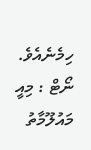ހިމެނެއެވެ.
ނޯޓް : މިއީ މައުލޫމާތު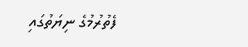ފެތުރުމުގެ ނިޔަތުގައި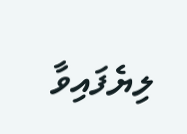ލިޔެފައިވާ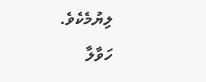ލިޔުމެކެވެ.
ހަވާލާ